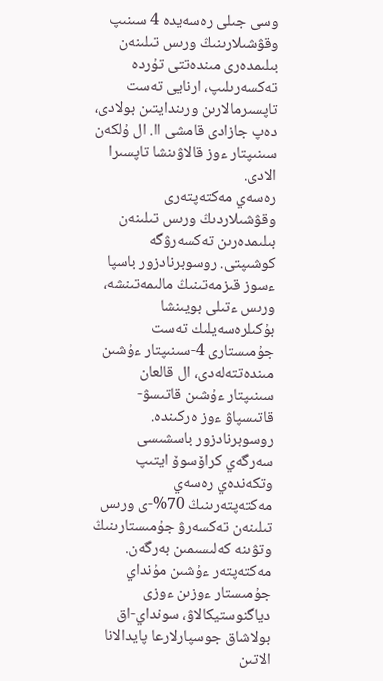وسى جىلى رەسەيدە 4 سىنىپ وقۋشىلارىنىڭ ورىس تىلىنەن بىلىمدەرى مىندەتتى تۇردە تەكسەرىلىپ، ارنايى تەست تاپسىرمالارىن ورىندايتىن بولادى، دەپ جازادى قامشى اا. ال ۇلكەن سىنىپتار ءوز قالاۋىنشا تاپسىرا الادى.
رەسەي مەكتەپتەرى وقۋشىلاردىڭ ورىس تىلىنەن بىلىمدەرىن تەكسەرۋگە كوشىپتى. روسوبرنادزور باسپا ءسوز قىزمەتىنىڭ مالىمەتىنشە، ورىس ءتىلى بويىنشا بۇكىلرەسەيلىك تەست جۇمىستارى 4-سىنىپتار ءۇشىن مىندەتتەلەدى، ال قالعان سىنىپتار ءۇشىن قاتىسۋ-قاتىسپاۋ ءوز ەركىندە.
روسوبرنادزور باسشىسى سەرگەي كراۆسوۆ ايتىپ وتكەندەي رەسەي مەكتەپتەرىنىڭ 70%-ى ورىس تىلىنەن تەكسەرۋ جۇمىستارىنىڭ وتۋىنە كەلىسىمىن بەرگەن. مەكتەپتەر ءۇشىن مۇنداي جۇمىستار ءوزىن ءوزى دياگنوستيكالاۋ، سونداي-اق بولاشاق جوسپارلارعا پايدالانا الاتىن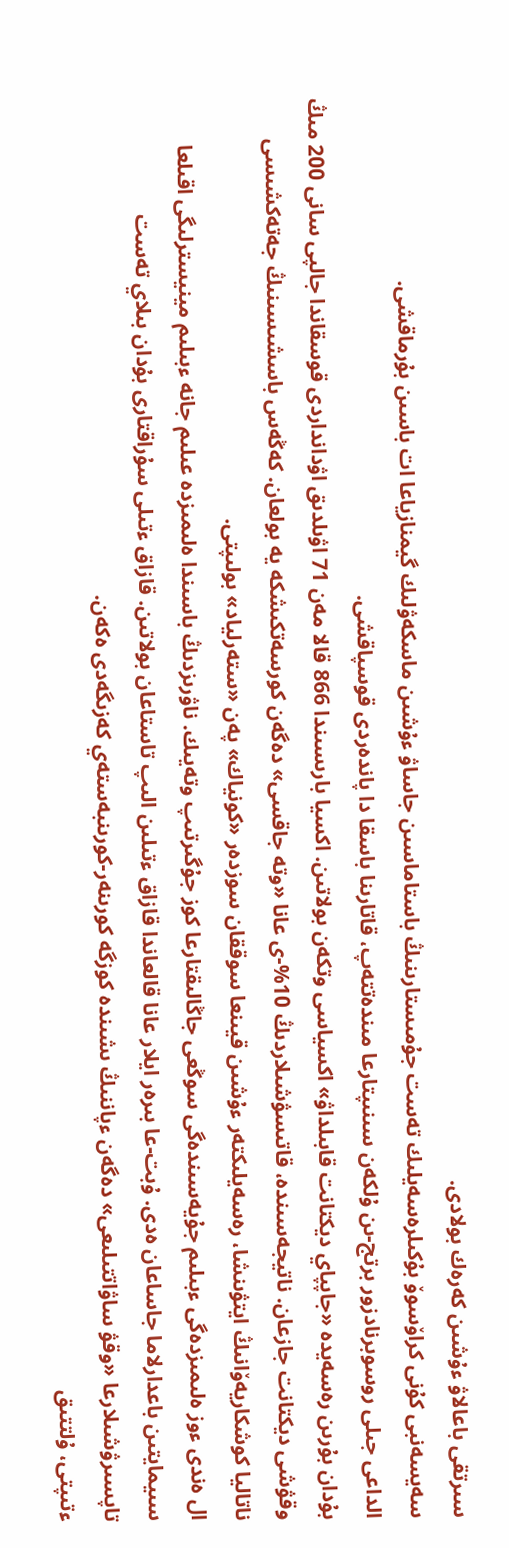سىرتقى باعالاۋ ءۇشىن كەرەك بولادى.
سەيسەنبى كۇنى كراۆسوۆ بۇكىلرەسەيلىك تەست جۇمىستارىنىڭ باستاماسىن جاساۋ ءۇشىن ماسكەۋلىك گيمنازياعا ات باسىن بۇرماقشى.
الداعى جىلى روسوبرنادزور برتج-ىن ۇلكەن سىنىپتارعا مىندەتتەپ، قاتارىنا باسقا دا پاندەردى قوسپاقشى.
بۇدان بۇرىن رەسەيدە «جاپپاي ديكتانت قابىلداۋ» اكسياسى وتكەن بولاتىن. اكسيا بارىسىندا 866 قالا مەن 71 اۋىلدىق اۋدانداردى قوسقاندا جالپى سانى 200 مىڭ وقۋشى ديكتانت جازعان. ناتيجەسىندە، قاتىسۋشىلاردىڭ 10%-ى عانا «وتە جاقسى» دەگەن كورسەتكىشكە يە بولعان. كەڭەس باسشىسىنىڭ جەتەكشىسى ناتاليا كوشكاريەۆانىڭ ايتۋىنشا، رەسەيلىكتەر ءۇشىن قيىنعا سوققان سوزدەر «كونياك» پەن «ستەرلياد» بولىپتى.
ال ەندى ءوز ەلىمىزدەگى ءبىلىم جۇيەسىندەگى سوڭعى جاڭالىقتارعا كوز جۇگىرتىپ وتەيىك. ناۋرىزدىڭ باسىندا ەلىمىزدە عىلىم جانە ءبىلىم مينيسترلىگى اقىلعا سىيمايتىن باعدارلاما جاساعان ەدى. ۇبت-عا بىرەر ايلار عانا قالعاندا قازاق ءتىلىن الىپ تاستاعان بولاتىن. قازاق ءتىلى سۇراقتارى بۇدان بىلاي تەست تاپسىرۋشىلارعا «وقۋ ساۋاتتىلىعى» دەگەن ءپاننىڭ ىشىندە كوزگە كورىنەر-كورىنبەستەي كەزىگەدى ەكەن.
ءتىپتى، ۇلتتىق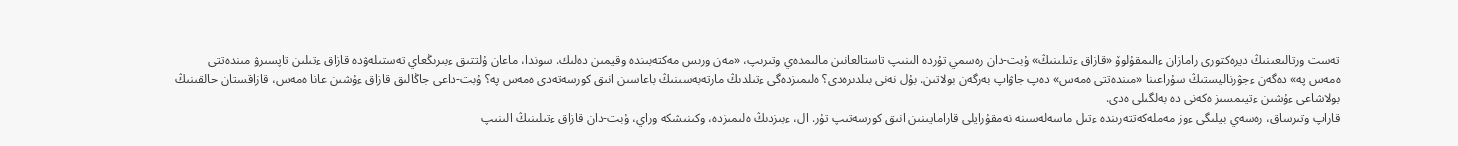تەست ورتالىعىنىڭ ديرەكتورى رامازان ءالىمقۇلوۆ «قازاق ءتىلىنىڭ» ۇبت-دان رەسمي تۇردە الىنىپ تاستالعانىن مالىمدەي وتىرىپ، «مەن ورىس مەكتەبىندە وقيمىن دەلىك. سوندا، ماعان ۇلتتىق ءبىرىڭعاي تەستىلەۋدە قازاق ءتىلىن تاپسىرۋ مىندەتتى ەمەس پە» دەگەن ءجۋرناليستىڭ سۇراعىنا «مىندەتتى ەمەس» دەپ جاۋاپ بەرگەن بولاتىن. بۇل نەنى بىلدىرەدى؟ ەلىمىزدەگى ءتىلدىڭ مارتەبەسىنىڭ باعاسىن انىق كورسەتەدى ەمەس پە؟ ۇبت-داعى جاڭالىق قازاق ءۇشىن عانا ەمەس، قازاقستان حالقىنىڭ بولاشاعى ءۇشىن ءتيىمسىز ەكەنى دە بەلگىلى ەدى.
قاراپ وتىرساق، رەسەي بيلىگى ءوز مەملەكەتتەرىندە ءتىل ماسەلەسىنە نەمقۇرايلى قارامايىنىن انىق كورسەتىپ تۇر. ال، ءبىزدىڭ ەلىمىزدە، وكىنىشكە وراي، ۇبت-دان قازاق ءتىلىنىڭ الىنىپ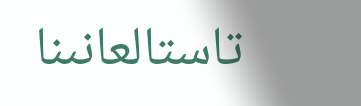تاستالعانىنا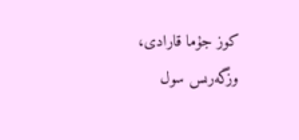كوز جۇما قارادى، وزگەرىس سول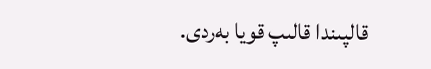قالپىندا قالىپ قويا بەردى.